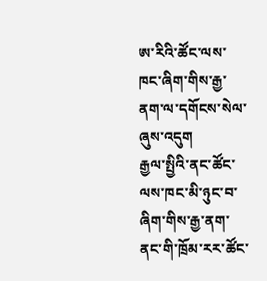ཨ་རིའི་ཚོང་ལས་ཁང་ཞིག་གིས་རྒྱ་ནག་ལ་དགོངས་སེལ་ཞུས་འདུག
རྒྱལ་སྤྱིའི་ནང་ཚོང་ལས་ཁང་མི་ཉུང་བ་ཞིག་གིས་རྒྱ་ནག་ནང་གི་ཁྲོམ་རར་ཚོང་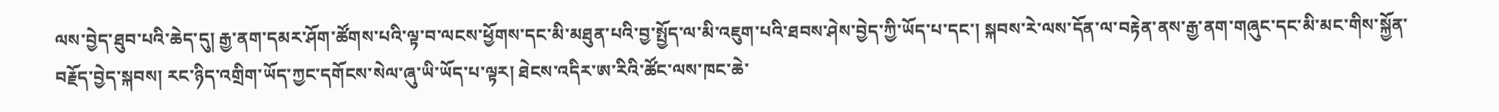ལས་བྱེད་ཐུབ་པའི་ཆེད་དུ། རྒྱ་ནག་དམར་ཤོག་ཚོགས་པའི་ལྟ་བ་ལངས་ཕྱོགས་དང་མི་མཐུན་པའི་བྱ་སྤྱོད་ལ་མི་འཇུག་པའི་ཐབས་ཤེས་བྱེད་ཀྱི་ཡོད་པ་དང་། སྐབས་རེ་ལས་དོན་ལ་བརྟེན་ནས་རྒྱ་ནག་གཞུང་དང་མི་མང་གིས་སྐྱོན་བརྗོད་བྱེད་སྐབས། རང་ཉིད་འགྲིག་ཡོད་ཀྱང་དགོངས་སེལ་ཞུ་ཡི་ཡོད་པ་ལྟར། ཐེངས་འདིར་ཨ་རིའི་ཚོང་ལས་ཁང་ཆེ་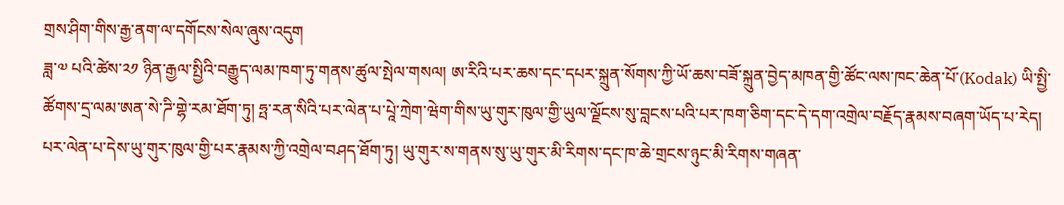གྲས་ཤིག་གིས་རྒྱ་ནག་ལ་དགོངས་སེལ་ཞུས་འདུག
ཟླ་༧ པའི་ཚེས་༢༡ ཉིན་རྒྱལ་སྤྱིའི་བརྒྱུད་ལམ་ཁག་ཏུ་གནས་ཚུལ་སྤེལ་གསལ། ཨ་རིའི་པར་ཆས་དང་དཔར་སྐྲུན་སོགས་ཀྱི་ཡོ་ཆས་བཟོ་སྐྲུན་བྱེད་མཁན་གྱི་ཚོང་ལས་ཁང་ཆེན་པོ་(Kodak) ཡི་སྤྱི་ཚོགས་དྲ་ལམ་ཨན་སེ་ཌི་གྷེ་རམ་ཐོག་ཏུ། ཧྤ་རན་སིའི་པར་ལེན་པ་པཱེ་ཀྲེག་ཝེག་གིས་ཡུ་གུར་ཁུལ་གྱི་ཡུལ་ལྗོངས་སུ་བླངས་པའི་པར་ཁག་ཅིག་དང་དེ་དག་འགྲེལ་བརྗོད་རྣམས་བཞག་ཡོད་པ་རེད། པར་ལེན་པ་དེས་ཡུ་གུར་ཁུལ་གྱི་པར་རྣམས་ཀྱི་འགྲེལ་བཤད་ཐོག་ཏུ། ཡུ་གུར་ས་གནས་སུ་ཡུ་གུར་མི་རིགས་དང་ཁ་ཆེ་གྲངས་ཉུང་མི་རིགས་གཞན་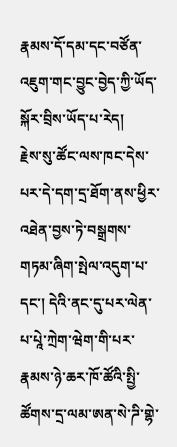རྣམས་དོ་དམ་དང་བཙོན་འཇུག་གང་བྱུང་བྱེད་ཀྱི་ཡོད་སྐོར་བྲིས་ཡོད་པ་རེད།
རྗེས་སུ་ཚོང་ལས་ཁང་དེས་པར་དེ་དག་དྲ་ཐོག་ནས་ཕྱིར་འཐེན་བྱས་ཏེ་བསྒྲགས་གཏམ་ཞིག་སྤེལ་འདུག་པ་དང་། དེའི་ནང་དུ་པར་ལེན་པ་པཱེ་ཀྲེག་ཝེག་གི་པར་རྣམས་ཉེ་ཆར་ཁོ་ཚོའི་སྤྱི་ཚོགས་དྲ་ལམ་ཨན་སེ་ཌི་གྷེ་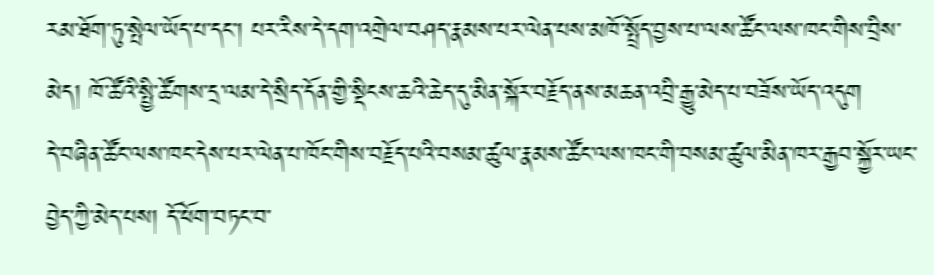རམ་ཐོག་ཏུ་སྤེལ་ཡོད་པ་དང་། པར་རིས་དེ་དག་འགྲེལ་བཤད་རྣམས་པར་ལེན་པས་མཁོ་སྤྲོད་བྱས་པ་ལས་ཚོང་ལས་ཁང་གིས་བྲིས་མེད། ཁོ་ཚོའི་སྤྱི་ཚོགས་དྲ་ལམ་དེ་སྲིད་དོན་གྱི་སྡིངས་ཆའི་ཆེད་དུ་མིན་སྐོར་བརྗོད་ནས་མཆན་འབྲི་རྒྱུ་མེད་པ་བཟོས་ཡོད་འདུག
དེ་བཞིན་ཚོང་ལས་ཁང་དེས་པར་ལེན་པ་ཁོང་གིས་བརྗོད་པའི་བསམ་ཚུལ་རྣམས་ཚོང་ལས་ཁང་གི་བསམ་ཚུལ་མིན་ཁར་རྒྱབ་སྐྱོར་ཡང་བྱེད་ཀྱི་མེད་པས། དོ་ཕོག་བཏང་བ་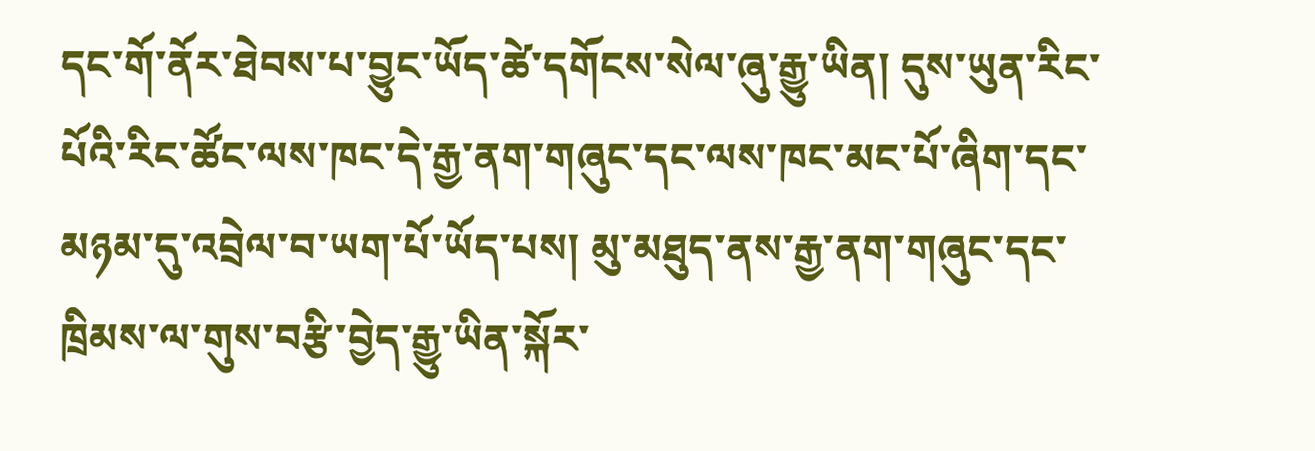དང་གོ་ནོར་ཐེབས་པ་བྱུང་ཡོད་ཚེ་དགོངས་སེལ་ཞུ་རྒྱུ་ཡིན། དུས་ཡུན་རིང་པོའི་རིང་ཚོང་ལས་ཁང་དེ་རྒྱ་ནག་གཞུང་དང་ལས་ཁང་མང་པོ་ཞིག་དང་མཉམ་དུ་འབྲེལ་བ་ཡག་པོ་ཡོད་པས། མུ་མཐུད་ནས་རྒྱ་ནག་གཞུང་དང་ཁྲིམས་ལ་གུས་བརྩི་བྱེད་རྒྱུ་ཡིན་སྐོར་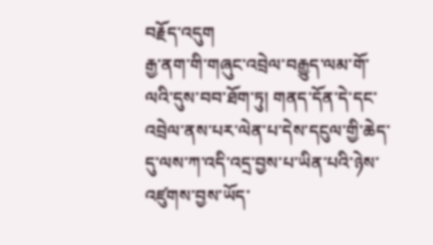བརྗོད་འདུག
རྒྱ་ནག་གི་གཞུང་འབྲེལ་བརྒྱུད་ལམ་གོ་ལའི་དུས་བབ་ཐོག་ཏུ། གནད་དོན་དེ་དང་འབྲེལ་ནས་པར་ལེན་པ་དེས་དངུལ་གྱི་ཆེད་དུ་ལས་ཀ་འདི་འདྲ་བྱས་པ་ཡིན་པའི་ཉེས་འཛུགས་བྱས་ཡོད་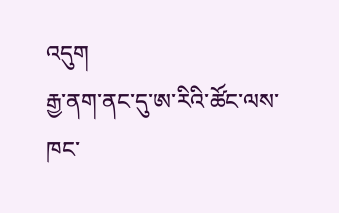འདུག
རྒྱ་ནག་ནང་དུ་ཨ་རིའི་ཚོང་ལས་ཁང་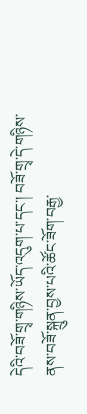དེའི་བཟོ་གྲྭ་གཉིས་ཡོད་འདུག་པ་དང་། བཟོ་གྲྭ་དེ་གཉིས་ནས་བཟོ་སྐྲུན་བྱས་པའི་ཚོང་ཟོག་བརྒྱ་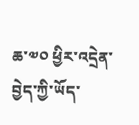ཆ་༧༠ ཕྱིར་འདྲེན་བྱེད་ཀྱི་ཡོད་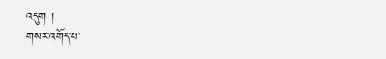འདུག །
གསར་འགོད་པ་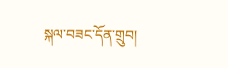སྐལ་བཟང་དོན་གྲུབ།